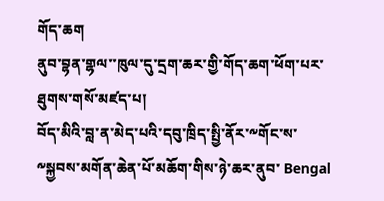གོད་ཆག
ནུབ་བྷན་གྷལ་་ཁུལ་དུ་དྲག་ཆར་གྱི་གོད་ཆག་ཕོག་པར་ཐུགས་གསོ་མཛད་པ།
བོད་མིའི་བླ་ན་མེད་པའི་དབུ་ཁྲིད་སྤྱི་ནོར་༸གོང་ས་༸སྐྱབས་མགོན་ཆེན་པོ་མཆོག་གིས་ཉེ་ཆར་ནུབ་ Bengal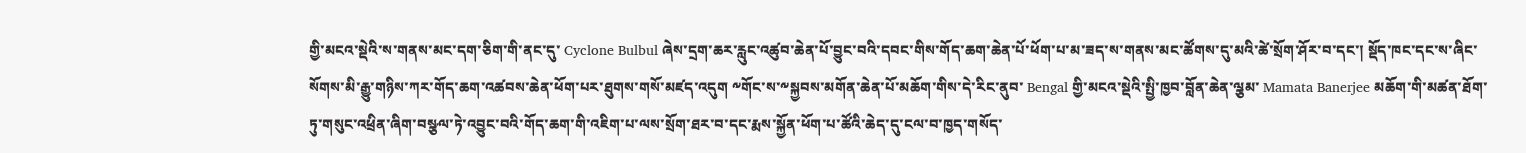གྱི་མངའ་སྡེའི་ས་གནས་མང་དག་ཅིག་གི་ནང་དུ་ Cyclone Bulbul ཞེས་དྲག་ཆར་རླུང་འཚུབ་ཆེན་པོ་བྱུང་བའི་དབང་གིས་གོད་ཆག་ཆེན་པོ་ཕོག་པ་མ་ཟད་ས་གནས་མང་ཚོགས་དུ་མའི་ཚེ་སྲོག་ཤོར་བ་དང་། སྡོད་ཁང་དང་ས་ཞིང་སོགས་མི་རྒྱུ་གཉིས་ཀར་གོད་ཆག་འཚབས་ཆེན་ཕོག་པར་ཐུགས་གསོ་མཛད་འདུག ༸གོང་ས་༸སྐྱབས་མགོན་ཆེན་པོ་མཆོག་གིས་དེ་རིང་ནུབ་ Bengal གྱི་མངའ་སྡེའི་སྤྱི་ཁྱབ་བློན་ཆེན་ལྕམ་ Mamata Banerjee མཆོག་གི་མཚན་ཐོག་ཏུ་གསུང་འཕྲིན་ཞིག་བསྩལ་ཏེ་འབྱུང་བའི་གོད་ཆག་གི་འཇིག་པ་ལས་སྲོག་ཐར་བ་དང་རྨས་སྐྱོན་ཕོག་པ་ཚོའི་ཆེད་དུ་ངལ་བ་ཁྱད་གསོད་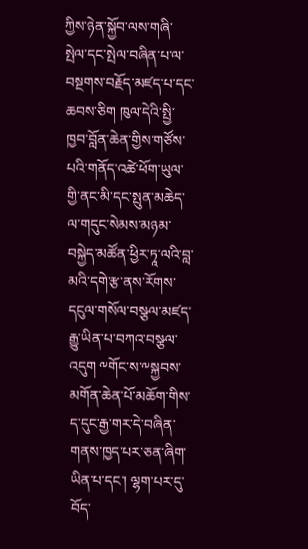ཀྱིས་ཉེན་སྐྱོབ་ལས་གཞི་སྤེལ་དང་སྤེལ་བཞིན་པ་ལ་བསྔགས་བརྗོད་མཛད་པ་དང་ཆབས་ཅིག ཁུལ་དེའི་སྤྱི་ཁྱབ་བློན་ཆེན་གྱིས་གཙོས་པའི་གནོད་འཚེ་ཕོག་ཡུལ་གྱི་ནང་མི་དང་སྤུན་མཆེད་ལ་གདུང་སེམས་མཉམ་བསྐྱེད་མཚོན་ཕྱིར་ཏཱ་ལའི་བླ་མའི་དགེ་རྩ་ནས་རོགས་དངུལ་གསོལ་བསྩལ་མཛད་རྒྱུ་ཡིན་པ་བཀའ་བསྩལ་འདུག ༸གོང་ས་༸སྐྱབས་མགོན་ཆེན་པོ་མཆོག་གིས་ད་དུང་རྒྱ་གར་དེ་བཞིན་གནས་ཁྱད་པར་ཅན་ཞིག་ཡིན་པ་དང་། ལྷག་པར་དུ་བོད་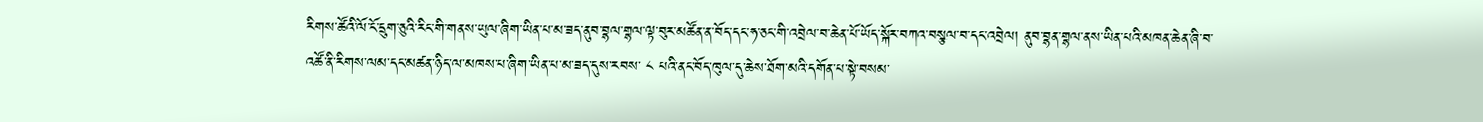རིགས་ཚོའི་ལོ་ངོ་དྲུག་ཅུའི་རིང་གི་གནས་ཡུལ་ཞིག་ཡིན་པ་མ་ཟད་ནུབ་བྷལ་གྷལ་ལྟ་བུར་མཚོན་ན་བོད་དང་ཧ་ཅང་གི་འབྲེལ་བ་ཆེན་པོ་ཡོད་སྐོར་བཀའ་བསྩལ་བ་དང་འབྲེལ། ནུབ་བྷན་གྷལ་ནས་ཡིན་པའི་མཁན་ཆེན་ཞི་བ་འཚོ་ནི་རིགས་ལམ་དང་མཚན་ཉིད་ལ་མཁས་པ་ཞིག་ཡིན་པ་མ་ཟད་དུས་རབས་ ༨ པའི་ནང་བོད་ཁུལ་དུ་ཆེས་ཐོག་མའི་དགོན་པ་སྟེ་བསམ་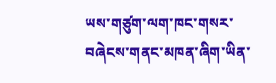ཡས་གཙུག་ལག་ཁང་གསར་བཞེངས་གནང་མཁན་ཞིག་ཡིན་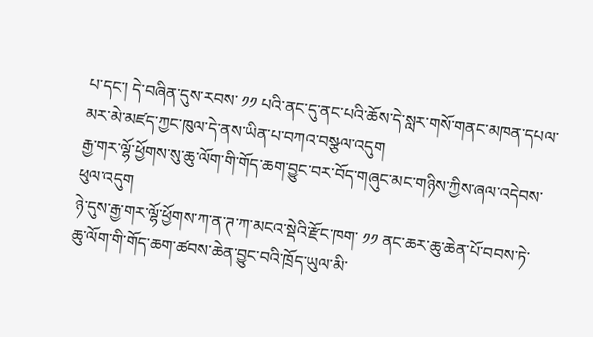པ་དང་། དེ་བཞིན་དུས་རབས་ ༡༡ པའི་ནང་དུ་ནང་པའི་ཆོས་དེ་སླར་གསོ་གནང་མཁན་དཔལ་མར་མེ་མཛད་ཀྱང་ཁུལ་དེ་ནས་ཡིན་པ་བཀའ་བསྩལ་འདུག
རྒྱ་གར་ལྷོ་ཕྱོགས་སུ་ཆུ་ལོག་གི་གོད་ཆག་བྱུང་བར་བོད་གཞུང་མང་གཉིས་ཀྱིས་ཞལ་འདེབས་ཕུལ་འདུག
ཉེ་དུས་རྒྱ་གར་ལྷོ་ཕྱོགས་ཀ་ན་ཊ་ཀ་མངའ་སྡེའི་རྫོང་ཁག་ ༡༡ ནང་ཆར་ཆུ་ཆེན་པོ་བབས་ཏེ་ཆུ་ལོག་གི་གོད་ཆག་ཚབས་ཆེན་བྱུང་བའི་ཁྲོད་ཡུལ་མི་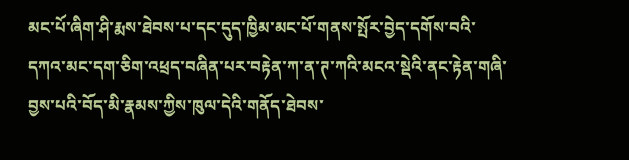མང་པོ་ཞིག་ཤི་རྨས་ཐེབས་པ་དང་དུད་ཁྱིམ་མང་པོ་གནས་སྤོར་བྱེད་དགོས་བའི་དཀའ་མང་དག་ཅིག་འཕྲད་བཞིན་པར་བརྟེན་ཀ་ན་ཊ་ཀའི་མངའ་སྡེའི་ནང་རྟེན་གཞི་བྱས་པའི་བོད་མི་རྣམས་ཀྱིས་ཁུལ་དེའི་གནོད་ཐེབས་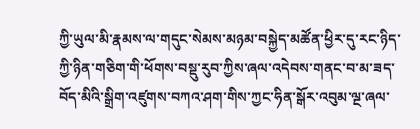ཀྱི་ཡུལ་མི་རྣམས་ལ་གདུང་སེམས་མཉམ་བསྐྱེད་མཚོན་ཕྱིར་དུ་རང་ཉིད་ཀྱི་ཉིན་གཅིག་གི་ཕོགས་བསྡུ་རུབ་ཀྱིས་ཞལ་འདེབས་གནང་བ་མ་ཟད་བོད་མིའི་སྒྲིག་འཛུགས་བཀའ་ཤག་གིས་ཀྱང་ཧིན་སྒོར་འབུམ་ལྔ་ཞལ་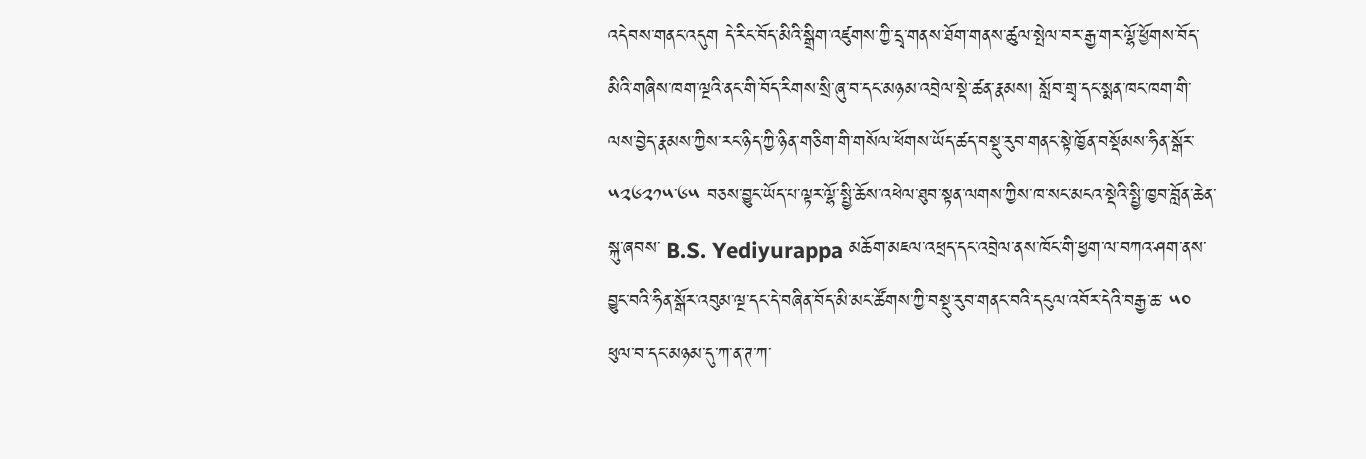འདེབས་གནང་འདུག དེ་རིང་བོད་མིའི་སྒྲིག་འཛུགས་ཀྱི་དྲྭ་གནས་ཐོག་གནས་ཚུལ་སྤེལ་བར་རྒྱ་གར་ལྷོ་ཕྱོགས་བོད་མིའི་གཞིས་ཁག་ལྔའི་ནང་གི་བོད་རིགས་སྲི་ཞུ་བ་དང་མཉམ་འབྲེལ་སྡེ་ཚན་རྣམས། སློབ་གྲྭ་དང་སྨན་ཁང་ཁག་གི་ལས་བྱེད་རྣམས་ཀྱིས་རང་ཉིད་ཀྱི་ཉིན་གཅིག་གི་གསོལ་ཕོགས་ཡོད་ཚད་བསྡུ་རུབ་གནང་སྟེ་ཁྱོན་བསྡོམས་ཧིན་སྒོར་ ༥༢༦༢༡༥་༦༥ བཅས་བྱུང་ཡོད་པ་ལྟར་ལྷོ་སྤྱི་ཆོས་འཕེལ་ཐུབ་སྟན་ལགས་ཀྱིས་ཁ་སང་མངའ་སྡེའི་སྤྱི་ཁྱབ་བློན་ཆེན་སྐུ་ཞབས་ B.S. Yediyurappa མཆོག་མཇལ་འཕྲད་དང་འབྲེལ་ནས་ཁོང་གི་ཕྱག་ལ་བཀའ་ཤག་ནས་བྱུང་བའི་ཧིན་སྒོར་འབུམ་ལྔ་དང་དེ་བཞིན་བོད་མི་མང་ཚོགས་ཀྱི་བསྡུ་རུབ་གནང་བའི་དངུལ་འབོར་དེའི་བརྒྱ་ཆ་ ༥༠ ཕུལ་བ་དང་མཉམ་དུ་ཀ་ན་ཊ་ཀ་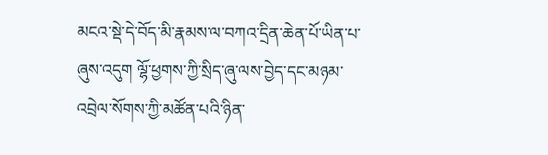མངའ་སྡེ་དེ་བོད་མི་རྣམས་ལ་བཀའ་དྲིན་ཆེན་པོ་ཡིན་པ་ཞུས་འདུག ལྷོ་ཕྱགས་ཀྱི་སྲིད་ཞུ་ལས་བྱེད་དང་མཉམ་འབྲེལ་སོགས་ཀྱི་མཚོན་པའི་ཉིན་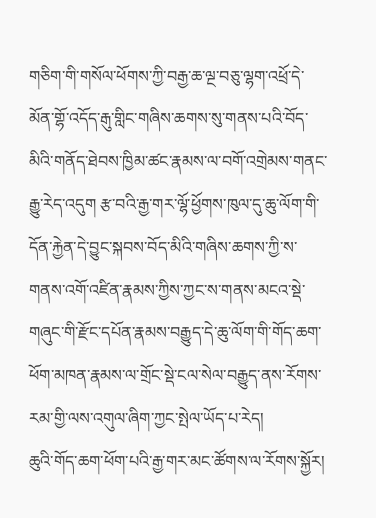གཅིག་གི་གསོལ་ཕོགས་ཀྱི་བརྒྱ་ཆ་ལྔ་བཅུ་ལྷག་འཕྲོ་དེ་མོན་གྷོ་འདོད་རྒུ་གླིང་གཞིས་ཆགས་སུ་གནས་པའི་བོད་མིའི་གནོད་ཐེབས་ཁྱིམ་ཚང་རྣམས་ལ་བགོ་འགྲེམས་གནང་རྒྱུ་རེད་འདུག རྩ་བའི་རྒྱ་གར་ལྷོ་ཕྱོགས་ཁུལ་དུ་ཆུ་ལོག་གི་དོན་རྐྱེན་དེ་བྱུང་སྐབས་བོད་མིའི་གཞིས་ཆགས་ཀྱི་ས་གནས་འགོ་འཛིན་རྣམས་ཀྱིས་ཀྱང་ས་གནས་མངའ་སྡེ་གཞུང་གི་རྫོང་དཔོན་རྣམས་བརྒྱུད་དེ་ཆུ་ལོག་གི་གོད་ཆག་ཕོག་མཁན་རྣམས་ལ་གྲོང་སྡེ་ངལ་སེལ་བརྒྱུད་ནས་རོགས་རམ་གྱི་ལས་འགུལ་ཞིག་ཀྱང་སྤེལ་ཡོད་པ་རེད།
ཆུའི་གོད་ཆག་ཕོག་པའི་རྒྱ་གར་མང་ཚོགས་ལ་རོགས་སྐྱོར།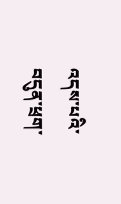འདས་པའི་བདུན་ཕྲག་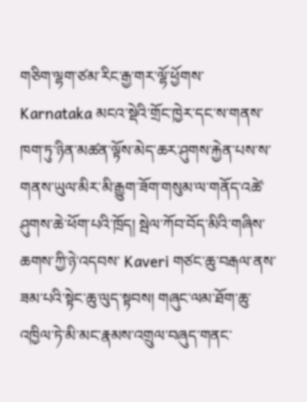གཅིག་ལྷག་ཙམ་རིང་རྒྱ་གར་ལྷོ་ཕྱོགས་ Karnataka མངའ་སྡེའི་གྲོང་ཁྱེར་དང་ས་གནས་ཁག་ཏུ་ཉིན་མཚན་ལྟོས་མེད་ཆར་ཤུགས་རྐྱེན་པས་ས་གནས་ཡུལ་མིར་མི་རྒྱུག་ཟོག་གསུམ་ལ་གནོད་འཚེ་ཤུགས་ཆེ་ཕོག་པའི་ཁྲོད། སྦེལ་ཀོབ་བོད་མིའི་གཞིས་ཆགས་ཀྱི་ཉེ་འདབས་ Kaveri གཙང་ཆུ་བརྒལ་ནས་ཟམ་པའི་སྟེང་ཆུ་ལུད་སྟབས། གཞུང་ལམ་ཐོག་ཆུ་འཁྱིལ་ཏེ་མི་མང་རྣམས་འགྲུལ་བཞུད་གནང་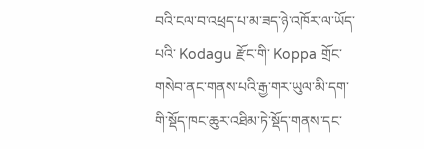བའི་ངལ་བ་འཕྲད་པ་མ་ཟད་ཉེ་འཁོར་ལ་ཡོད་པའི་ Kodagu རྫོང་གི་ Koppa གྲོང་གསེབ་ནང་གནས་པའི་རྒྱ་གར་ཡུལ་མི་དག་གི་སྡོད་ཁང་ཆུར་འཐིམ་ཏེ་སྡོད་གནས་དང་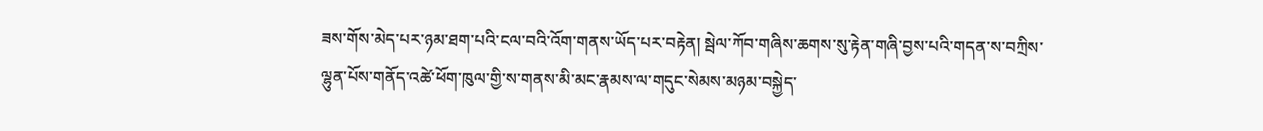ཟས་གོས་མེད་པར་ཉམ་ཐག་པའི་ངལ་བའི་འོག་གནས་ཡོད་པར་བརྟེན། སྦེལ་ཀོབ་གཞིས་ཆགས་སུ་རྟེན་གཞི་བྱས་པའི་གདན་ས་བཀྲིས་ལྷུན་པོས་གནོད་འཚེ་ཕོག་ཁུལ་གྱི་ས་གནས་མི་མང་རྣམས་ལ་གདུང་སེམས་མཉམ་བསྐྱེད་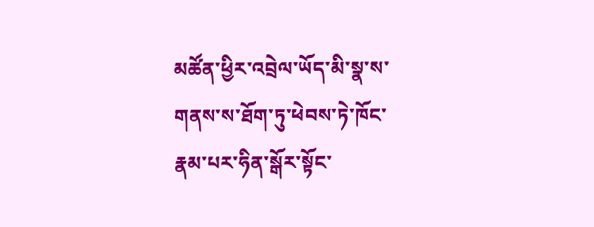མཚོན་ཕྱིར་འབྲེལ་ཡོད་མི་སྣ་ས་གནས་ས་ཐོག་ཏུ་ཕེབས་ཏེ་ཁོང་རྣམ་པར་ཧིན་སྒོར་སྟོང་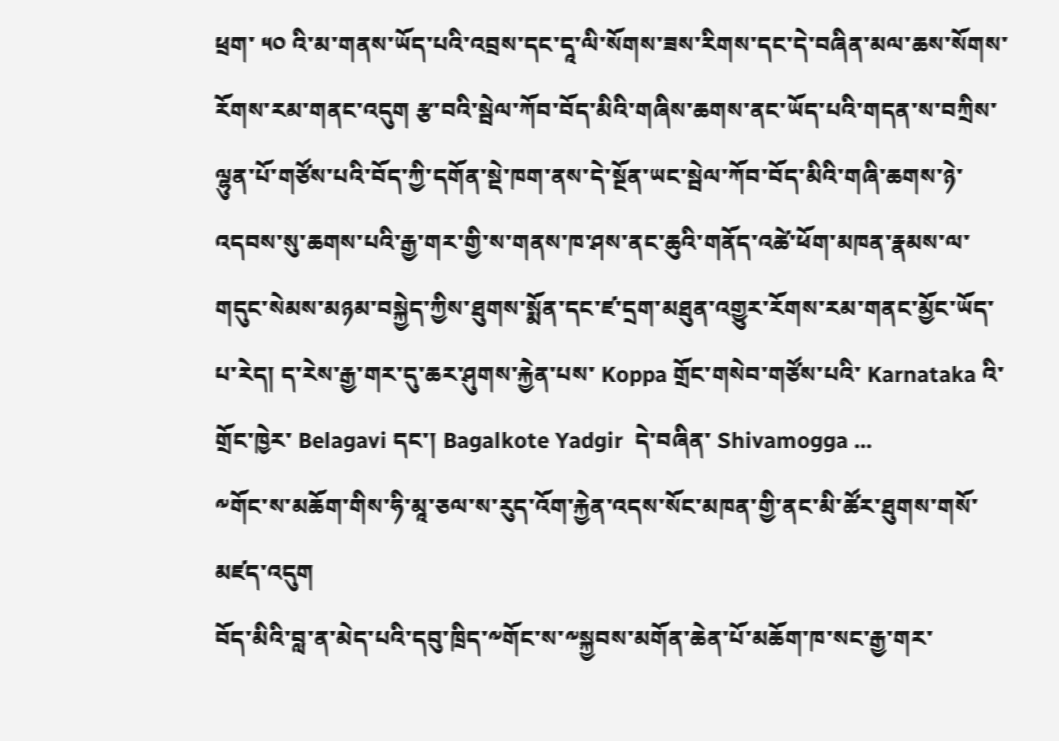ཕྲག་ ༥༠ འི་མ་གནས་ཡོད་པའི་འབྲས་དང་དཱ་ལི་སོགས་ཟས་རིགས་དང་དེ་བཞིན་མལ་ཆས་སོགས་རོགས་རམ་གནང་འདུག རྩ་བའི་སྦེལ་ཀོབ་བོད་མིའི་གཞིས་ཆགས་ནང་ཡོད་པའི་གདན་ས་བཀྲིས་ལྷུན་པོ་གཙོས་པའི་བོད་ཀྱི་དགོན་སྡེ་ཁག་ནས་དེ་སྔོན་ཡང་སྦེལ་ཀོབ་བོད་མིའི་གཞི་ཆགས་ཉེ་འདབས་སུ་ཆགས་པའི་རྒྱ་གར་གྱི་ས་གནས་ཁ་ཤས་ནང་ཆུའི་གནོད་འཚེ་ཕོག་མཁན་རྣམས་ལ་གདུང་སེམས་མཉམ་བསྐྱེད་ཀྱིས་ཐུགས་སྨོན་དང་ཛ་དྲག་མཐུན་འགྱུར་རོགས་རམ་གནང་མྱོང་ཡོད་པ་རེད། ད་རེས་རྒྱ་གར་དུ་ཆར་ཤུགས་རྐྱེན་པས་ Koppa གྲོང་གསེབ་གཙོས་པའི་ Karnataka འི་གྲོང་ཁྱེར་ Belagavi དང་། Bagalkote Yadgir  དེ་བཞིན་ Shivamogga ...
༸གོང་ས་མཆོག་གིས་ཧི་མཱ་ཅལ་ས་རུད་འོག་རྐྱེན་འདས་སོང་མཁན་གྱི་ནང་མི་ཚོར་ཐུགས་གསོ་མཛད་འདུག
བོད་མིའི་བླ་ན་མེད་པའི་དབུ་ཁྲིད་༸གོང་ས་༸སྐྱབས་མགོན་ཆེན་པོ་མཆོག་ཁ་སང་རྒྱ་གར་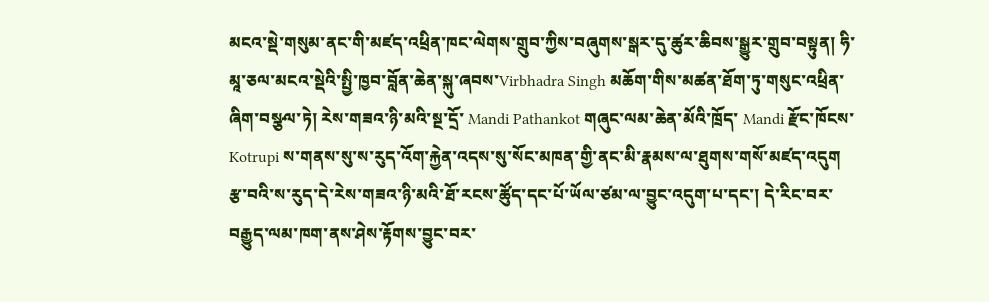མངའ་སྡེ་གསུམ་ནང་གི་མཛད་འཕྲིན་ཁང་ལེགས་གྲུབ་ཀྱིས་བཞུགས་སྒར་དུ་ཚུར་ཆིབས་སྒྱུར་གྲུབ་བསྟུན། ཧི་མཱ་ཅལ་མངའ་སྡེའི་སྤྱི་ཁྱབ་བློན་ཆེན་སྐུ་ཞབས་Virbhadra Singh མཆོག་གིས་མཚན་ཐོག་ཏུ་གསུང་འཕྲིན་ཞིག་བསྩལ་ཏེ། རེས་གཟའ་ཉི་མའི་སྔ་དྲོ་ Mandi Pathankot གཞུང་ལམ་ཆེན་མོའི་ཁྲོད་ Mandi རྫོང་ཁོངས་ Kotrupi ས་གནས་སུ་ས་རུད་འོག་རྐྱེན་འདས་སུ་སོང་མཁན་གྱི་ནང་མི་རྣམས་ལ་ཐུགས་གསོ་མཛད་འདུག རྩ་བའི་ས་རུད་དེ་རེས་གཟའ་ཉི་མའི་ཐོ་རངས་ཚོུད་དང་པོ་ཡོལ་ཙམ་ལ་བྱུང་འདུག་པ་དང་། དེ་རིང་བར་བརྒྱུད་ལམ་ཁག་ནས་ཤེས་རྟོགས་བྱུང་བར་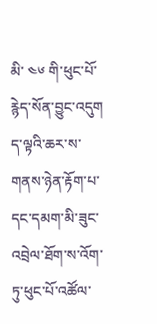མི་ ༤༦ གི་ཕུང་པོ་རྙེད་སོན་བྱུང་འདུག ད་ལྟའི་ཆར་ས་གནས་ཉེན་རྟོག་པ་དང་དམག་མི་ཟུང་འབྲེལ་ཐོག་ས་འོག་ཏུ་ཕུང་པོ་འཚོལ་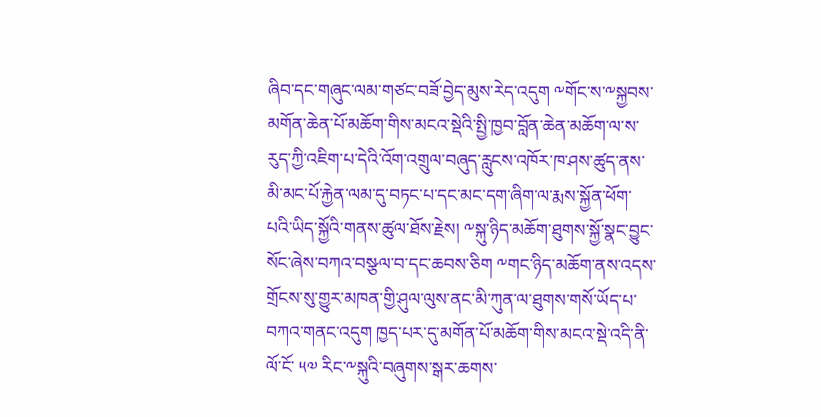ཞིབ་དང་གཞུང་ལམ་གཙང་བཟོ་བྱེད་མུས་རེད་འདུག ༸གོང་ས་༸སྐྱབས་མགོན་ཆེན་པོ་མཆོག་གིས་མངའ་སྡེའི་སྤྱི་ཁྱབ་བློན་ཆེན་མཆོག་ལ་ས་རུད་ཀྱི་འཇིག་པ་དེའི་འོག་འགྲུལ་བཞུད་རླུངས་འཁོར་ཁ་ཤས་ཚུད་ནས་མི་མང་པོ་རྐྱེན་ལམ་དུ་བཏང་པ་དང་མང་དག་ཞིག་ལ་རྨས་སྐྱོན་ཕོག་པའི་ཡིད་སྐྱོའི་གནས་ཚུལ་ཐོས་རྗེས། ༸སྐུ་ཉིད་མཆོག་ཐུགས་སྐྱོ་སྣང་བྱུང་སོང་ཞེས་བཀའ་བསྩལ་བ་དང་ཆབས་ཅིག ༸གང་ཉིད་མཆོག་ནས་འདས་གྲོངས་སུ་གྱུར་མཁན་གྱི་ཤུལ་ལུས་ནང་མི་ཀུན་ལ་ཐུགས་གསོ་ཡོད་པ་བཀའ་གནང་འདུག ཁྱད་པར་དུ་མགོན་པོ་མཆོག་གིས་མངའ་སྡེ་འདི་ནི་ལོ་ངོ་ ༥༧ རིང་༸སྐུའི་བཞུགས་སྒར་ཆགས་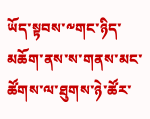ཡོད་སྟབས་༸གང་ཉིད་མཆོག་ནས་ས་གནས་མང་ཚོགས་ལ་ཐུགས་ཉེ་ཚོར་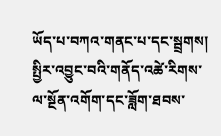ཡོད་པ་བཀའ་གནང་པ་དང་སྦྲགས། སྤྱིར་འབྱུང་བའི་གནོད་འཚེ་རིགས་ལ་སྔོན་འགོག་དང་ཟློག་ཐབས་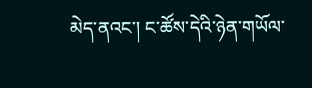མེད་ནའང་། ང་ཚོས་དེའི་ཉེན་གཡོལ་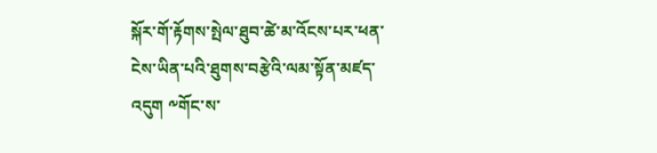སྐོར་གོ་རྟོགས་སྤེལ་ཐུབ་ཚེ་མ་འོངས་པར་ཕན་ངེས་ཡིན་པའི་ཐུགས་བརྩེའི་ལམ་སྟོན་མཛད་འདུག ༸གོང་ས་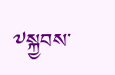༸སྐྱབས་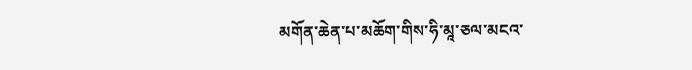མགོན་ཆེན་པ་མཆོག་གིས་ཧི་མཱ་ཅལ་མངའ་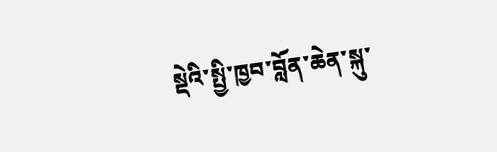སྡེའི་སྤྱི་ཁྱབ་བློན་ཆེན་སྐུ་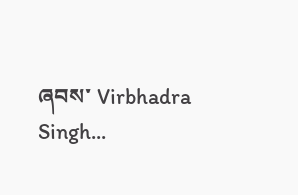ཞབས་ Virbhadra Singh...